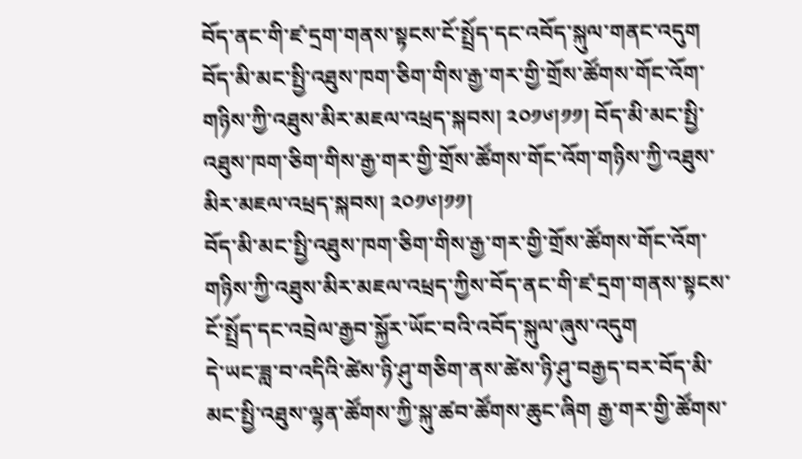བོད་ནང་གི་ཛ་དྲག་གནས་སྟངས་ངོ་སྤྲོད་དང་འབོད་སྐུལ་གནང་འདུག
བོད་མི་མང་སྤྱི་འཐུས་ཁག་ཅིག་གིས་རྒྱ་གར་གྱི་གྲོས་ཚོགས་གོང་འོག་གཉིས་ཀྱི་འཐུས་མིར་མཇལ་འཕྲད་སྐབས། ༢༠༡༦།༡༡། བོད་མི་མང་སྤྱི་འཐུས་ཁག་ཅིག་གིས་རྒྱ་གར་གྱི་གྲོས་ཚོགས་གོང་འོག་གཉིས་ཀྱི་འཐུས་མིར་མཇལ་འཕྲད་སྐབས། ༢༠༡༦།༡༡།
བོད་མི་མང་སྤྱི་འཐུས་ཁག་ཅིག་གིས་རྒྱ་གར་གྱི་གྲོས་ཚོགས་གོང་འོག་གཉིས་ཀྱི་འཐུས་མིར་མཇལ་འཕྲད་ཀྱིས་བོད་ནང་གི་ཛ་དྲག་གནས་སྟངས་ངོ་སྤྲོད་དང་འབྲེལ་རྒྱབ་སྐྱོར་ཡོང་བའི་འབོད་སྐུལ་ཞུས་འདུག
དེ་ཡང་ཟླ་བ་འདིའི་ཚེས་ཉི་ཤུ་གཅིག་ནས་ཚེས་ཉི་ཤུ་བརྒྱད་བར་བོད་མི་མང་སྤྱི་འཐུས་ལྷན་ཚོགས་ཀྱི་སྐུ་ཚབ་ཚོགས་ཆུང་ཞིག རྒྱ་གར་གྱི་ཚོགས་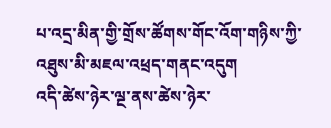པ་འདྲ་མིན་གྱི་གྲོས་ཚོགས་གོང་འོག་གཉིས་ཀྱི་འཐུས་མི་མཇལ་འཕྲད་གནང་འདུག
འདི་ཚེས་ཉེར་ལྔ་ནས་ཚེས་ཉེར་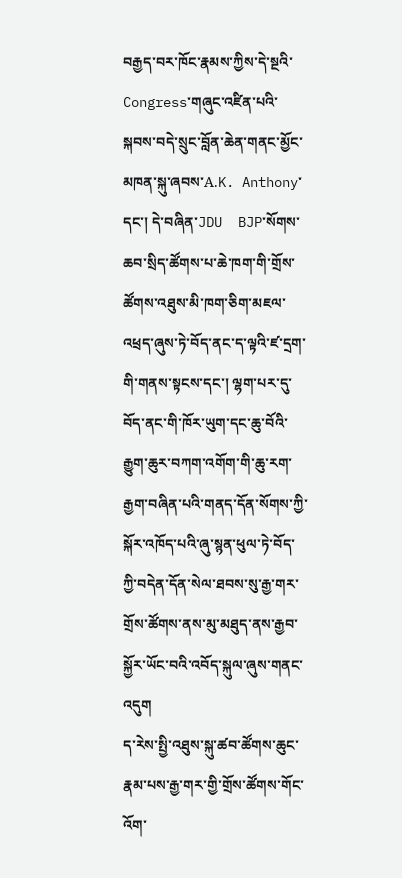བརྒྱད་བར་ཁོང་རྣམས་ཀྱིས་དེ་སྔའི་Congress་གཞུང་འཛིན་པའི་སྐབས་བདེ་སྲུང་བློན་ཆེན་གནང་མྱོང་མཁན་སྐུ་ཞབས་A.K. Anthony་དང་། དེ་བཞིན་JDU  BJP་སོགས་ཆབ་སྲིད་ཚོགས་པ་ཆེ་ཁག་གི་གྲོས་ཚོགས་འཐུས་མི་ཁག་ཅིག་མཇལ་འཕྲད་ཞུས་ཏེ་བོད་ནང་ད་ལྟའི་ཛ་དྲག་གི་གནས་སྟངས་དང་། ལྷག་པར་དུ་བོད་ནང་གི་ཁོར་ཡུག་དང་ཆུ་བོའི་རྒྱུག་ཆུར་བཀག་འགོག་གི་ཆུ་རག་རྒྱག་བཞིན་པའི་གནད་དོན་སོགས་ཀྱི་སྐོར་འཁོད་པའི་ཞུ་སྙན་ཕུལ་ཏེ་བོད་ཀྱི་བདེན་དོན་སེལ་ཐབས་སུ་རྒྱ་གར་གྲོས་ཚོགས་ནས་མུ་མཐུད་ནས་རྒྱབ་སྐྱོར་ཡོང་བའི་འབོད་སྐུལ་ཞུས་གནང་འདུག
ད་རེས་སྤྱི་འཐུས་སྐུ་ཚབ་ཚོགས་ཆུང་རྣམ་པས་རྒྱ་གར་གྱི་གྲོས་ཚོགས་གོང་འོག་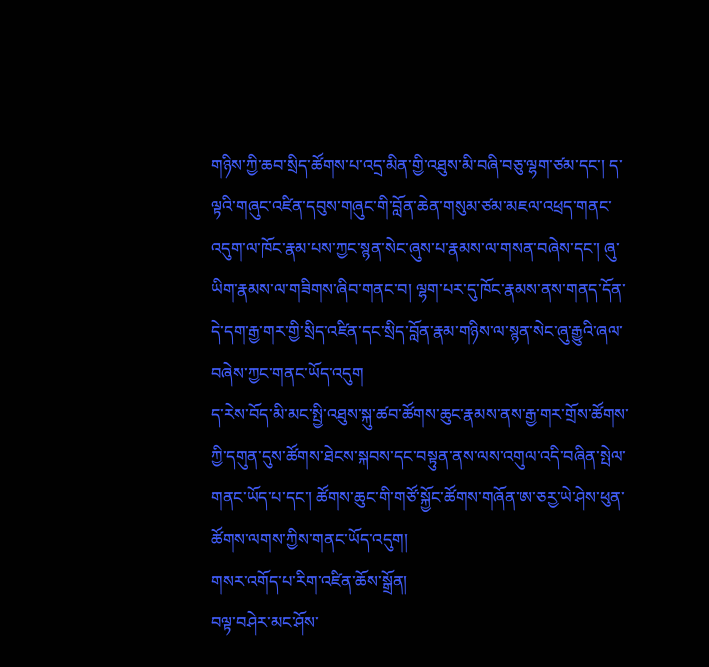གཉིས་ཀྱི་ཆབ་སྲིད་ཚོགས་པ་འདྲ་མིན་གྱི་འཐུས་མི་བཞི་བཅུ་ལྷག་ཙམ་དང་། ད་ལྟའི་གཞུང་འཛིན་དབུས་གཞུང་གི་བློན་ཆེན་གསུམ་ཙམ་མཇལ་འཕྲད་གནང་འདུག་ལ་ཁོང་རྣམ་པས་ཀྱང་སྙན་སེང་ཞུས་པ་རྣམས་ལ་གསན་བཞེས་དང་། ཞུ་ཡིག་རྣམས་ལ་གཟིགས་ཞིབ་གནང་བ། ལྷག་པར་དུ་ཁོང་རྣམས་ནས་གནད་དོན་དེ་དག་རྒྱ་གར་གྱི་སྲིད་འཛིན་དང་སྲིད་བློན་རྣམ་གཉིས་ལ་སྙན་སེང་ཞུ་རྒྱུའི་ཞལ་བཞེས་ཀྱང་གནང་ཡོད་འདུག
ད་རེས་བོད་མི་མང་སྤྱི་འཐུས་སྐུ་ཚབ་ཚོགས་ཆུང་རྣམས་ནས་རྒྱ་གར་གྲོས་ཚོགས་ཀྱི་དགུན་དུས་ཚོགས་ཐེངས་སྐབས་དང་བསྟུན་ནས་ལས་འགུལ་འདི་བཞིན་སྤེལ་གནང་ཡོད་པ་དང་། ཚོགས་ཆུང་གི་གཙོ་སྐྱོང་ཚོགས་གཞོན་ཨ་ཅརྱ་ཡེ་ཤེས་ཕུན་ཚོགས་ལགས་ཀྱིས་གནང་ཡོད་འདུག།
གསར་འགོད་པ་རིག་འཛིན་ཆོས་སྒྲོན།
བལྟ་བཤེར་མང་ཤོས་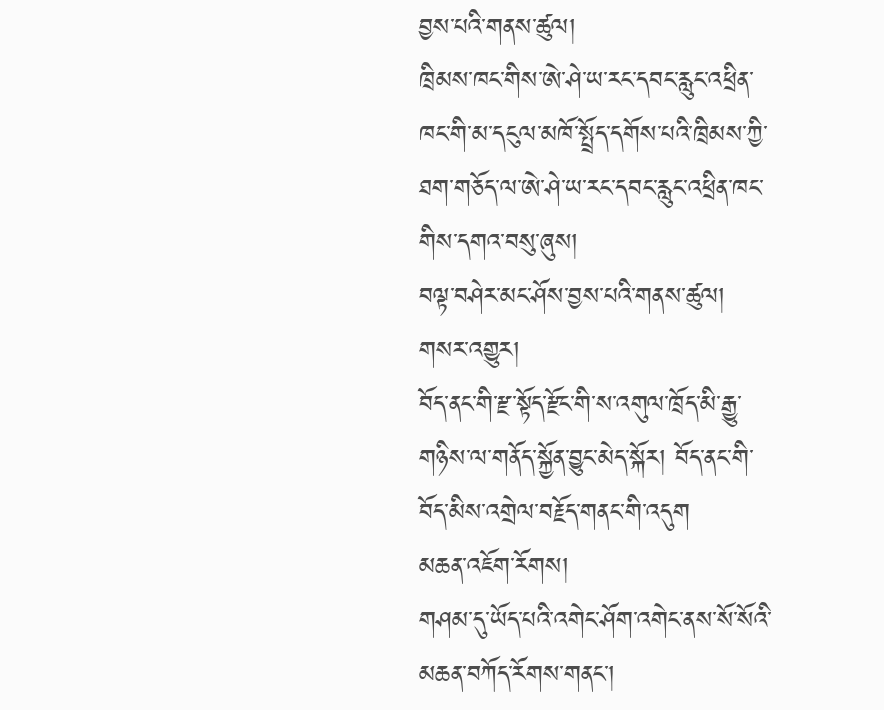བྱས་པའི་གནས་ཚུལ།
ཁྲིམས་ཁང་གིས་ཨེ་ཤེ་ཡ་རང་དབང་རླུང་འཕྲིན་ཁང་གི་མ་དངུལ་མཁོ་སྤྲོད་དགོས་པའི་ཁྲིམས་ཀྱི་ཐག་གཅོད་ལ་ཨེ་ཤེ་ཡ་རང་དབང་རླུང་འཕྲིན་ཁང་གིས་དགའ་བསུ་ཞུས།
བལྟ་བཤེར་མང་ཤོས་བྱས་པའི་གནས་ཚུལ།
གསར་འགྱུར།
བོད་ནང་གི་རྫ་སྟོད་རྫོང་གི་ས་འགུལ་ཁྲོད་མི་རྒྱུ་གཉིས་ལ་གནོད་སྐྱོན་བྱུང་མེད་སྐོར། བོད་ནང་གི་བོད་མིས་འགྲེལ་བརྗོད་གནང་གི་འདུག
མཆན་འཇོག་རོགས།
གཤམ་དུ་ཡོད་པའི་འགེང་ཤོག་འགེང་ནས་སོ་སོའི་མཆན་བཀོད་རོགས་གནང་།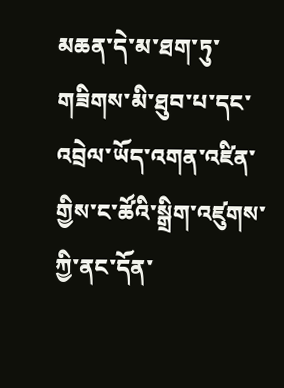མཆན་དེ་མ་ཐག་ཏུ་གཟིགས་མི་ཐུབ་པ་དང་འབྲེལ་ཡོད་འགན་འཛིན་གྱིས་ང་ཚོའི་སྒྲིག་འཛུགས་ཀྱི་ནང་དོན་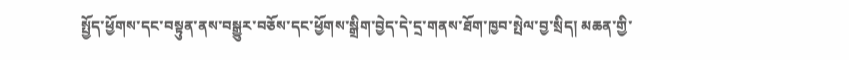སྤྱོད་ཕྱོགས་དང་བསྟུན་ནས་བསྒྱུར་བཅོས་དང་ཕྱོགས་སྒྲིག་བྱེད་དེ་དྲ་གནས་ཐོག་ཁྱབ་སྤེལ་བྱ་སྲིད། མཆན་གྱི་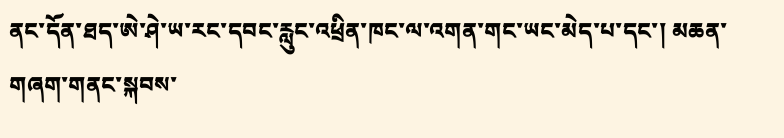ནང་དོན་ཐད་ཨེ་ཤེ་ཡ་རང་དབང་རླུང་འཕྲིན་ཁང་ལ་འགན་གང་ཡང་མེད་པ་དང་། མཆན་གཞག་གནང་སྐབས་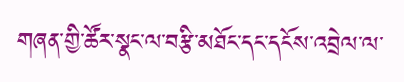གཞན་གྱི་ཚོར་སྣང་ལ་བརྩི་མཐོང་དང་དངོས་འབྲེལ་ལ་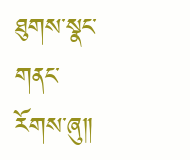ཐུགས་སྣང་གནང་རོགས་ཞུ༎